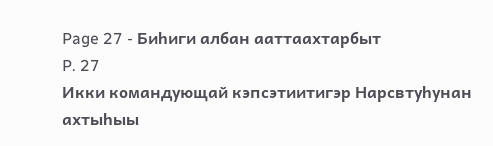Page 27 - Биһиги албан ааттаахтарбыт
P. 27
Икки командующай кэпсэтиитигэр Нарсвтуһунан ахтыһыы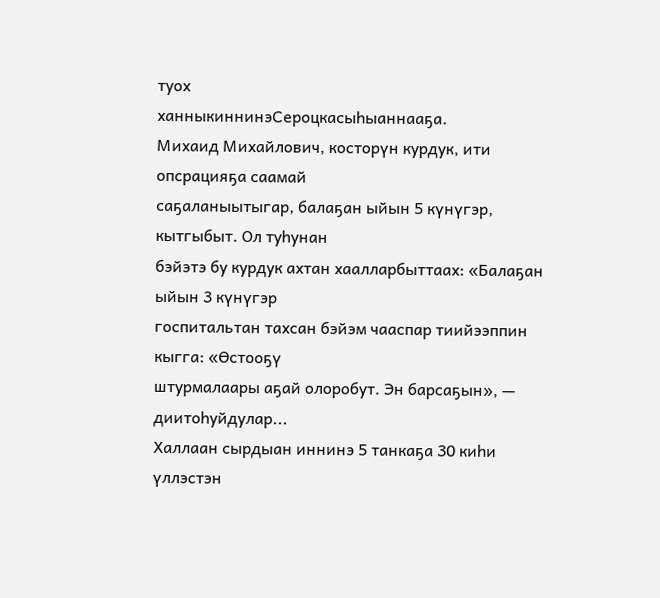туох
ханныкиннинэСероцкасыһыаннааҕа.
Михаид Михайлович, косторүн курдук, ити опсрацияҕа саамай
саҕаланыытыгар, балаҕан ыйын 5 күнүгэр, кытгыбыт. Ол туһунан
бэйэтэ бу курдук ахтан хаалларбыттаах: «Балаҕан ыйын 3 күнүгэр
госпитальтан тахсан бэйэм чааспар тиийээппин кыгга: «Өстооҕү
штурмалаары аҕай олоробут. Эн барсаҕын», — диитоһуйдулар...
Халлаан сырдыан иннинэ 5 танкаҕа 30 киһи үллэстэн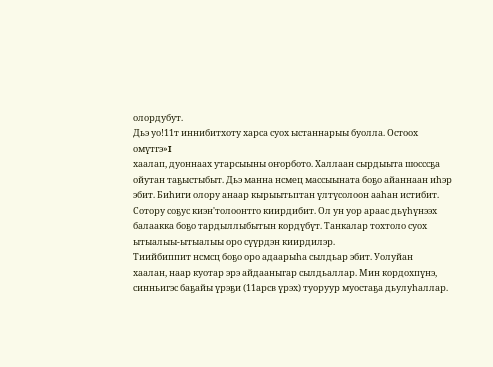олордубут.
Дьэ уо!11т иннибитхоту харса суох ыстаннарыы буолла. Остоох омүтгэ»I
хаалап, дуоннаах утарсыыны оҥорбото. Халлаан сырдыыта шосссҕа
ойутан таҕыстыбыт. Дьэ манна нсмец массыыната боҕо айаннаан иһэр
эбит. Биһиги олору анаар кырыытьптан үлтүсолоон ааһан истибит.
Сотору соҕус киэн'толоонтго киирдибит. Ол ун уор араас дьүһүнээх
балаакка боҕо тардыллыбытын кордүбүт. Танкалар тохтоло суох
ытыалыы-ытыалыы оро сүүрдэн киирдилэр.
Тиийбиппит нсмсц боҕо оро адаарыһа сылдьар эбит. Уолуйан
хаалан, наар куотар эрэ айдааныгар сылдьаллар. Мин кордохпүнэ,
синньигэс баҕайы үрэҕи (11арсв үрэх) туоруур муостаҕа дьулуһаллар.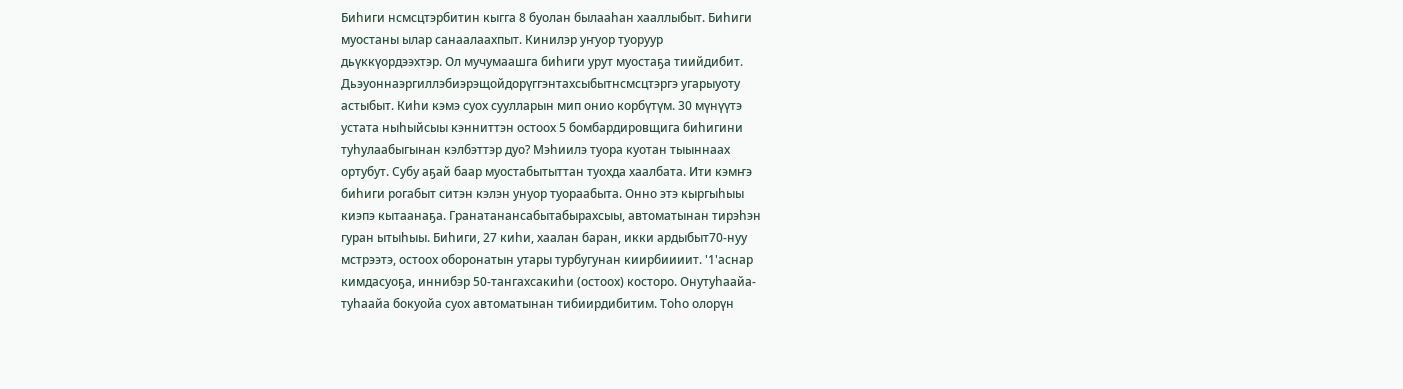Биһиги нсмсцтэрбитин кыгга 8 буолан былааһан хааллыбыт. Биһиги
муостаны ылар санаалаахпыт. Кинилэр уҥуор туоруур
дьүккүордээхтэр. Ол мучумаашга биһиги урут муостаҕа тиийдибит.
Дьэуоннаэргиллэбиэрэщойдорүггэнтахсыбытнсмсцтэргэ угарыуоту
астыбыт. Киһи кэмэ суох суулларын мип онио корбүтүм. 30 мүнүүтэ
устата ныһыйсыы кэнниттэн остоох 5 бомбардировщига биһигини
туһулаабыгынан кэлбэттэр дуо? Мэһиилэ туора куотан тыыннаах
ортубут. Субу аҕай баар муостабытыттан туохда хаалбата. Ити кэмҥэ
биһиги рогабыт ситэн кэлэн унуор туораабыта. Онно этэ кыргыһыы
киэпэ кытаанаҕа. Гранатанансабытабырахсыы, автоматынан тирэһэн
гуран ытыһыы. Биһиги, 27 киһи, хаалан баран, икки ардыбыт70-нуу
мстрээтэ, остоох оборонатын утары турбугунан киирбиииит. '1'аснар
кимдасуоҕа, иннибэр 50-тангахсакиһи (остоох) косторо. Онутуһаайа-
туһаайа бокуойа суох автоматынан тибиирдибитим. Тоһо олорүн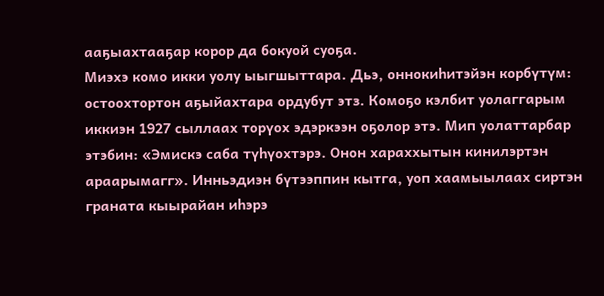ааҕыахтааҕар корор да бокуой суоҕа.
Миэхэ комо икки уолу ыыгшыттара. Дьэ, оннокиһитэйэн корбүтүм:
остоохтортон аҕыйахтара ордубут этз. Комоҕо кэлбит уолаггарым
иккиэн 1927 сыллаах торүох эдэркээн оҕолор этэ. Мип уолаттарбар
этэбин: «Эмискэ саба түһүохтэрэ. Онон хараххытын кинилэртэн
араарымагг». Инньэдиэн бүтээппин кытга, уоп хаамыылаах сиртэн
граната кыырайан иһэрэ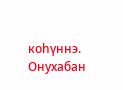коһүннэ. Онухабан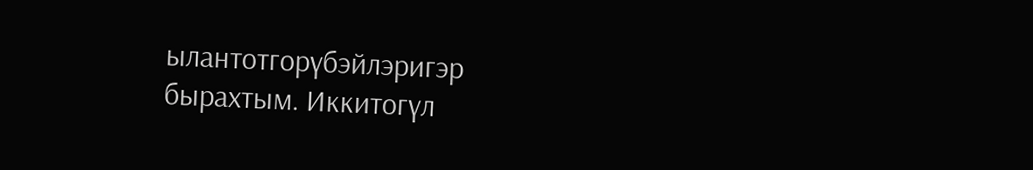ылантотгорүбэйлэригэр
бырахтым. Иккитогүл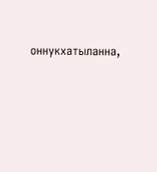оннукхатыланна,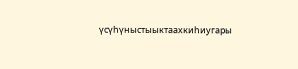үсүһүныстыыктаахкиһиугары